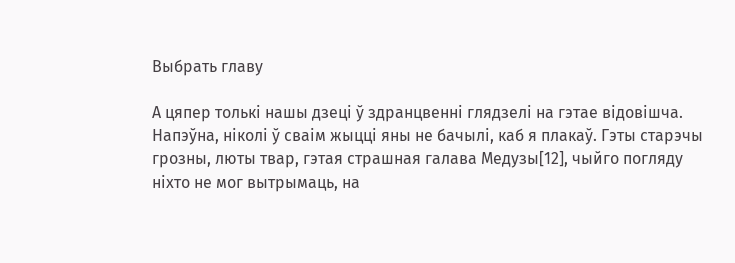Выбрать главу

А цяпер толькі нашы дзеці ў здранцвенні глядзелі на гэтае відовішча. Напэўна, ніколі ў сваім жыцці яны не бачылі, каб я плакаў. Гэты старэчы грозны, люты твар, гэтая страшная галава Медузы[12], чыйго погляду ніхто не мог вытрымаць, на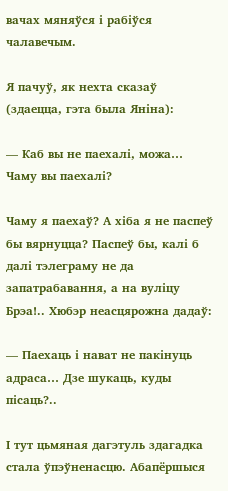вачах мяняўся і рабіўся чалавечым.

Я пачуў, як нехта сказаў (здаецца, гэта была Яніна):

— Каб вы не паехалі, можа… Чаму вы паехалі?

Чаму я паехаў? А хіба я не паспеў бы вярнуцца? Паспеў бы, калі б далі тэлеграму не да запатрабавання, а на вуліцу Брэа!.. Хюбэр неасцярожна дадаў:

— Паехаць і нават не пакінуць адраса… Дзе шукаць, куды пісаць?..

І тут цьмяная дагэтуль здагадка стала ўпэўненасцю. Абапёршыся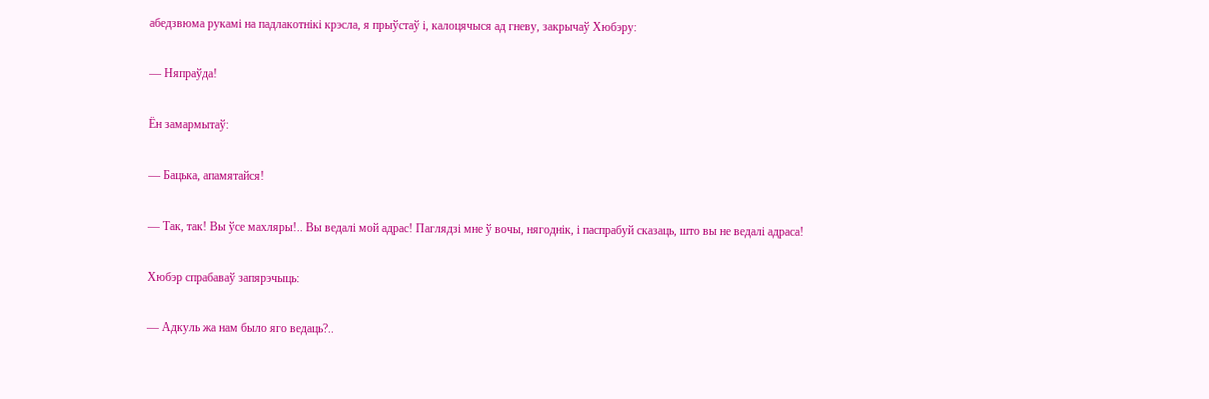абедзвюма рукамі на падлакотнікі крэсла, я прыўстаў і, калоцячыся ад гневу, закрычаў Хюбэру:

— Няпраўда!

Ён замармытаў:

— Бацька, апамятайся!

— Так, так! Вы ўсе махляры!.. Вы ведалі мой адрас! Паглядзі мне ў вочы, нягоднік, і паспрабуй сказаць, што вы не ведалі адраса!

Хюбэр спрабаваў запярэчыць:

— Адкуль жа нам было яго ведаць?..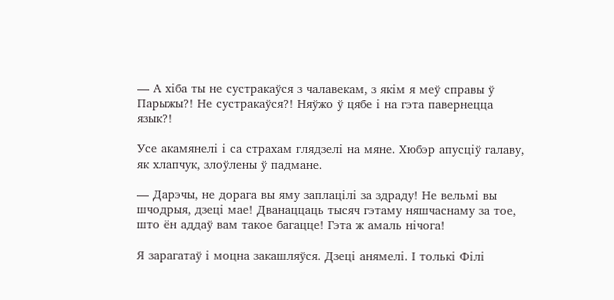— А хіба ты не сустракаўся з чалавекам, з якім я меў справы ў Парыжы?! Не сустракаўся?! Няўжо ў цябе і на гэта павернецца язык?!

Усе акамянелі і са страхам глядзелі на мяне. Хюбэр апусціў галаву, як хлапчук, злоўлены ў падмане.

— Дарэчы, не дорага вы яму заплацілі за здраду! Не вельмі вы шчодрыя, дзеці мае! Дванаццаць тысяч гэтаму няшчаснаму за тое, што ён аддаў вам такое багацце! Гэта ж амаль нічога!

Я зарагатаў і моцна закашляўся. Дзеці анямелі. І толькі Філі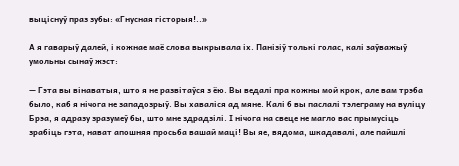выціснуў праз зубы: «Гнусная гісторыя!..»

А я гаварыў далей, і кожнае маё слова выкрывала іх. Панізіў толькі голас, калі заўважыў умольны сынаў жэст:

— Гэта вы вінаватыя, што я не развітаўся з ёю. Вы ведалі пра кожны мой крок, але вам трэба было, каб я нічога не западозрыў. Вы хаваліся ад мяне. Калі б вы паслалі тэлеграму на вуліцу Брэа, я адразу зразумеў бы, што мне здрадзілі. І нічога на свеце не магло вас прымусіць зрабіць гэта, нават апошняя просьба вашай маці! Вы яе, вядома, шкадавалі, але пайшлі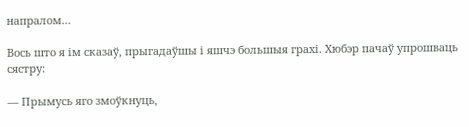напралом…

Вось што я ім сказаў, прыгадаўшы і яшчэ большыя грахі. Хюбэр пачаў упрошваць сястру:

— Прымусь яго змоўкнуць,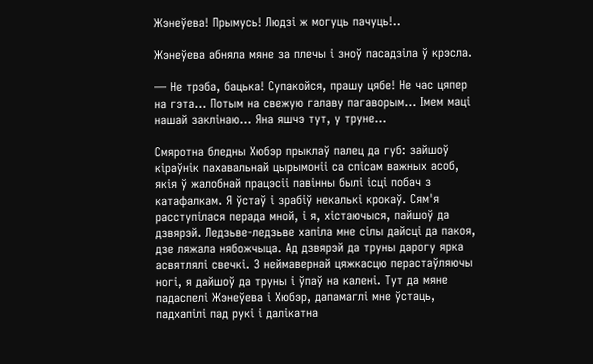Жэнеўева! Прымусь! Людзі ж могуць пачуць!..

Жэнеўева абняла мяне за плечы і зноў пасадзіла ў крэсла.

— Не трэба, бацька! Супакойся, прашу цябе! Не час цяпер на гэта… Потым на свежую галаву пагаворым… Імем маці нашай заклінаю… Яна яшчэ тут, у труне…

Смяротна бледны Хюбэр прыклаў палец да губ: зайшоў кіраўнік пахавальнай цырымоніі са спісам важных асоб, якія ў жалобнай працэсіі павінны былі ісці побач з катафалкам. Я ўстаў і зрабіў некалькі крокаў. Сям'я расступілася перада мной, і я, хістаючыся, пайшоў да дзвярэй. Ледзьве-ледзьве хапіла мне сілы дайсці да пакоя, дзе ляжала нябожчыца. Ад дзвярэй да труны дарогу ярка асвятлялі свечкі. З неймавернай цяжкасцю перастаўляючы ногі, я дайшоў да труны і ўпаў на калені. Тут да мяне падаспелі Жэнеўева і Хюбэр, дапамаглі мне ўстаць, падхапілі пад рукі і далікатна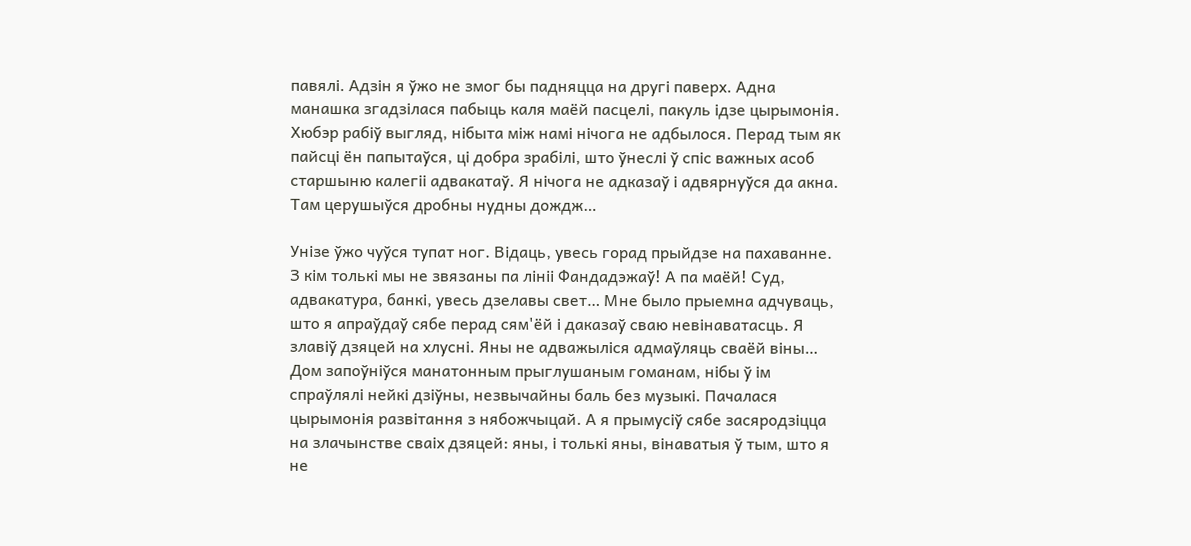павялі. Адзін я ўжо не змог бы падняцца на другі паверх. Адна манашка згадзілася пабыць каля маёй пасцелі, пакуль ідзе цырымонія. Хюбэр рабіў выгляд, нібыта між намі нічога не адбылося. Перад тым як пайсці ён папытаўся, ці добра зрабілі, што ўнеслі ў спіс важных асоб старшыню калегіі адвакатаў. Я нічога не адказаў і адвярнуўся да акна. Там церушыўся дробны нудны дождж…

Унізе ўжо чуўся тупат ног. Відаць, увесь горад прыйдзе на пахаванне. З кім толькі мы не звязаны па лініі Фандадэжаў! А па маёй! Суд, адвакатура, банкі, увесь дзелавы свет… Мне было прыемна адчуваць, што я апраўдаў сябе перад сям'ёй і даказаў сваю невінаватасць. Я злавіў дзяцей на хлусні. Яны не адважыліся адмаўляць сваёй віны… Дом запоўніўся манатонным прыглушаным гоманам, нібы ў ім спраўлялі нейкі дзіўны, незвычайны баль без музыкі. Пачалася цырымонія развітання з нябожчыцай. А я прымусіў сябе засяродзіцца на злачынстве сваіх дзяцей: яны, і толькі яны, вінаватыя ў тым, што я не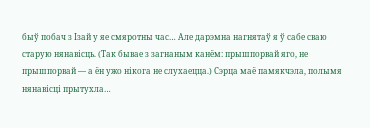быў побач з Ізай у яе смяротны час… Але дарэмна нагнятаў я ў сабе сваю старую нянавісць. (Так бывае з загнаным канём: прышпорвай яго, не прышпорвай — а ён ужо нікога не слухаецца.) Сэрца маё памякчэла, полымя нянавісці прытухла…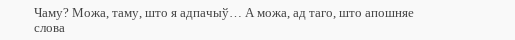Чаму? Можа, таму, што я адпачыў… А можа, ад таго, што апошняе слова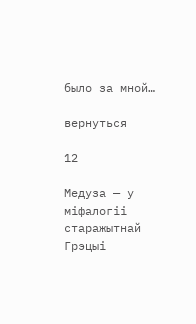было за мной…

вернуться

12

Медуза — у міфалогіі старажытнай Грэцыі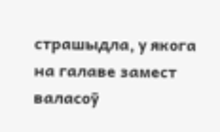страшыдла, у якога на галаве замест валасоў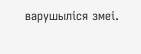варушыліся змеі.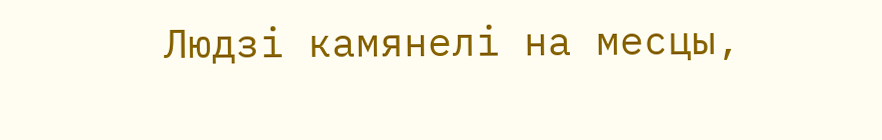Людзі камянелі на месцы,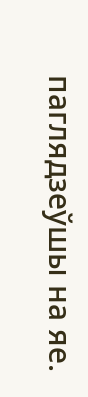паглядзеўшы на яе.